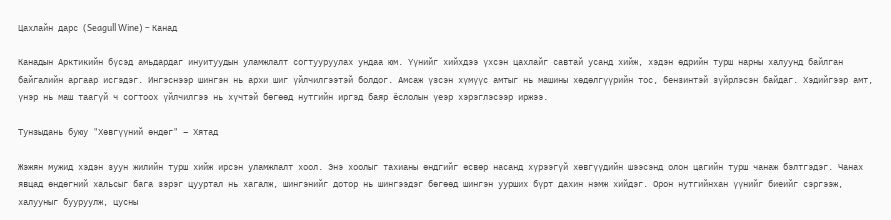Цахлайн дарс (Seagull Wine) – Канад

Канадын Арктикийн бүсэд амьдардаг инуитуудын уламжлалт согтууруулах ундаа юм. Үүнийг хийхдээ үхсэн цахлайг савтай усанд хийж, хэдэн өдрийн турш нарны халуунд байлган байгалийн аргаар исгэдэг. Ингэснээр шингэн нь архи шиг үйлчилгээтэй болдог. Амсаж үзсэн хүмүүс амтыг нь машины хөдөлгүүрийн тос, бензинтэй зүйрлэсэн байдаг. Хэдийгээр амт, үнэр нь маш таагүй ч согтоох үйлчилгээ нь хүчтэй бөгөөд нутгийн иргэд баяр ёслолын үеэр хэрэглэсээр иржээ.

Тунзыдань буюу "Хөвгүүний өндөг" – Хятад

Жэжян мужид хэдэн зуун жилийн турш хийж ирсэн уламжлалт хоол. Энэ хоолыг тахианы өндгийг өсвөр насанд хүрээгүй хөвгүүдийн шээсэнд олон цагийн турш чанаж бэлтгэдэг. Чанах явцад өндөгний хальсыг бага зэрэг цууртал нь хагалж, шингэнийг дотор нь шингээдэг бөгөөд шингэн уурших бүрт дахин нэмж хийдэг. Орон нутгийнхан үүнийг биеийг сэргээж, халууныг бууруулж, цусны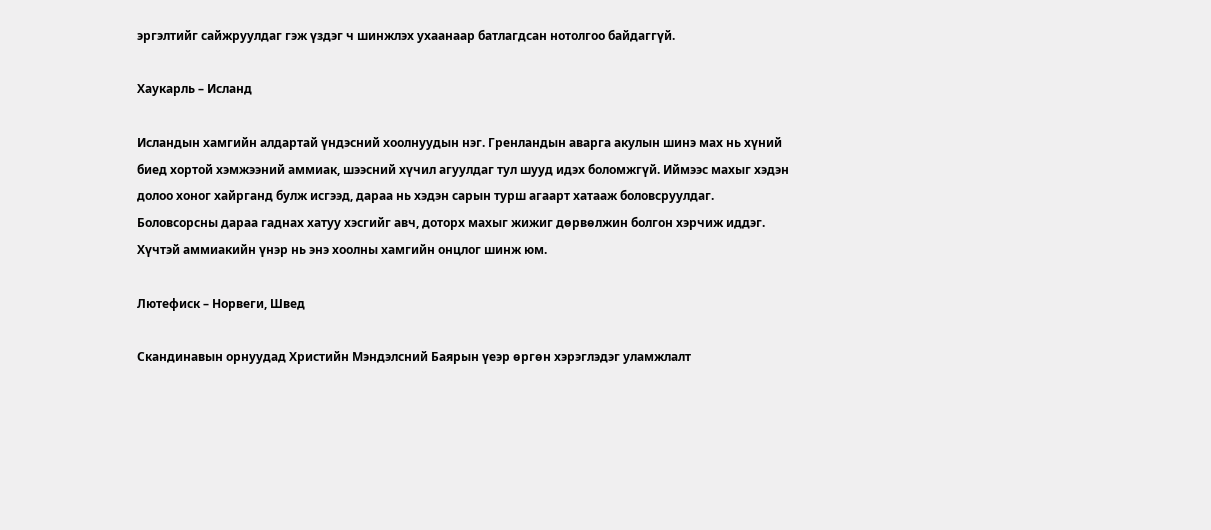эргэлтийг сайжруулдаг гэж үздэг ч шинжлэх ухаанаар батлагдсан нотолгоо байдаггүй.

Хаукарль – Исланд

Исландын хамгийн алдартай үндэсний хоолнуудын нэг. Гренландын аварга акулын шинэ мах нь хүний биед хортой хэмжээний аммиак, шээсний хүчил агуулдаг тул шууд идэх боломжгүй. Иймээс махыг хэдэн долоо хоног хайрганд булж исгээд, дараа нь хэдэн сарын турш агаарт хатааж боловсруулдаг. Боловсорсны дараа гаднах хатуу хэсгийг авч, доторх махыг жижиг дөрвөлжин болгон хэрчиж иддэг. Хүчтэй аммиакийн үнэр нь энэ хоолны хамгийн онцлог шинж юм.

Лютефиск – Норвеги, Швед

Скандинавын орнуудад Христийн Мэндэлсний Баярын үеэр өргөн хэрэглэдэг уламжлалт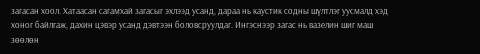загасан хоол. Хатаасан сагамхай загасыг эхлээд усанд, дараа нь каустик содны шүлтлэг уусмалд хэд хоног байлгаж, дахин цэвэр усанд дэвтээн боловсруулдаг. Ингэснээр загас нь вазелин шиг маш зөөлөн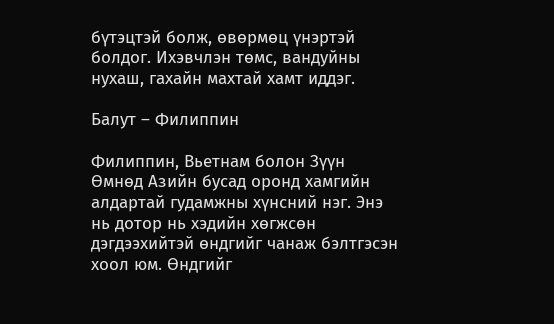бүтэцтэй болж, өвөрмөц үнэртэй болдог. Ихэвчлэн төмс, вандуйны нухаш, гахайн махтай хамт иддэг.

Балут – Филиппин

Филиппин, Вьетнам болон Зүүн Өмнөд Азийн бусад оронд хамгийн алдартай гудамжны хүнсний нэг. Энэ нь дотор нь хэдийн хөгжсөн дэгдээхийтэй өндгийг чанаж бэлтгэсэн хоол юм. Өндгийг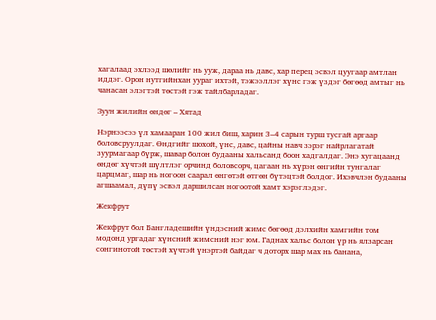хагалаад эхлээд шөлийг нь ууж, дараа нь давс, хар перец эсвэл цуугаар амтлан иддэг. Орон нутгийнхан уураг ихтэй, тэжээллэг хүнс гэж үздэг бөгөөд амтыг нь чанасан элэгтэй төстэй гэж тайлбарладаг.

Зуун жилийн өндөг – Хятад

Нэрнээсээ үл хамааран 100 жил биш, харин 3–4 сарын турш тусгай аргаар боловсруулдаг. Өндгийг шохой, үнс, давс, цайны навч зэрэг найрлагатай зуурмагаар бүрж, шавар болон будааны хальсанд боон хадгалдаг. Энэ хугацаанд өндөг хүчтэй шүлтлэг орчинд боловсорч, цагаан нь хүрэн өнгийн тунгалаг царцмаг, шар нь ногоон саарал өнгөтэй өтгөн бүтэцтэй болдог. Ихэвчлэн будааны агшаамал, дүпү эсвэл даршилсан ногоотой хамт хэрэглэдэг.

Жекфрут

Жекфрут бол Бангладешийн үндэсний жимс бөгөөд дэлхийн хамгийн том модонд ургадаг хүнсний жимсний нэг юм. Гаднах хальс болон үр нь ялзарсан сонгинотой төстэй хүчтэй үнэртэй байдаг ч доторх шар мах нь банана,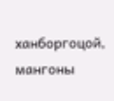ханборгоцой, мангоны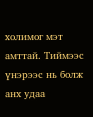холимог мэт амттай. Тиймээс үнэрээс нь болж анх удаа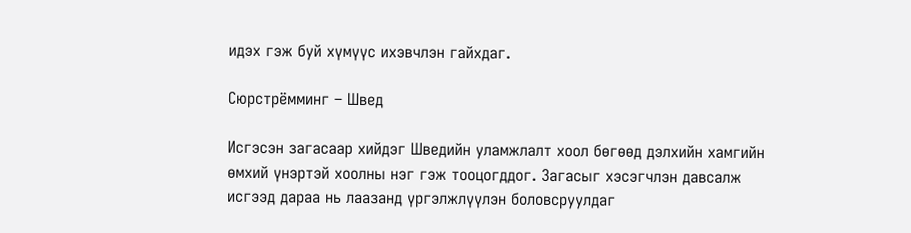идэх гэж буй хүмүүс ихэвчлэн гайхдаг.

Сюрстрёмминг – Швед

Исгэсэн загасаар хийдэг Шведийн уламжлалт хоол бөгөөд дэлхийн хамгийн өмхий үнэртэй хоолны нэг гэж тооцогддог. Загасыг хэсэгчлэн давсалж исгээд дараа нь лаазанд үргэлжлүүлэн боловсруулдаг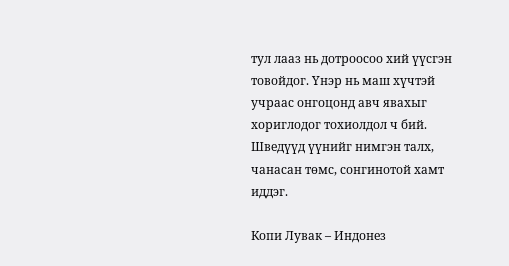тул лааз нь дотроосоо хий үүсгэн товойдог. Үнэр нь маш хүчтэй учраас онгоцонд авч явахыг хориглодог тохиолдол ч бий. Шведүүд үүнийг нимгэн талх, чанасан төмс, сонгинотой хамт иддэг.

Копи Лувак – Индонез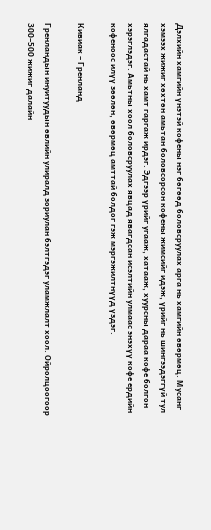Дэлхийн хамгийн үнэтэй кофены нэг бөгөөд боловсруулах арга нь хамгийн өвөрмөц. Мусанг хэмээх жижиг хөхтөн амьтан боловсорсон кофены жимсийг идэж, үрийг нь шингээдэггүй тул ялгадастай нь хамт гаргаж ирдэг. Эдгээр үрийг угааж, хатааж, хуурсны дараа кофе болгон хэрэглэдэг. Амьтны хоол боловсруулах явцад явагдсан исэлтийн улмаас энэхүү кофе ердийн кофеноос илүү зөөлөн, өвөрмөц амттай болдог гэж мэргэжилтнүүд үздэг.

Кивиак – Гренланд

Гренландын инуитуудын өвлийн улиралд зориулан бэлтгэдэг уламжлалт хоол. Ойролцоогоор 300–500 жижиг далайн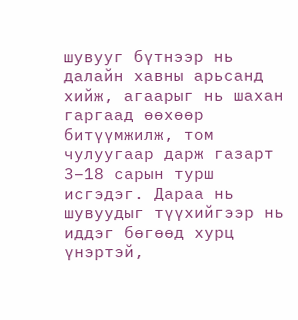шувууг бүтнээр нь далайн хавны арьсанд хийж, агаарыг нь шахан гаргаад өөхөөр битүүмжилж, том чулуугаар дарж газарт 3–18 сарын турш исгэдэг. Дараа нь шувуудыг түүхийгээр нь иддэг бөгөөд хурц үнэртэй,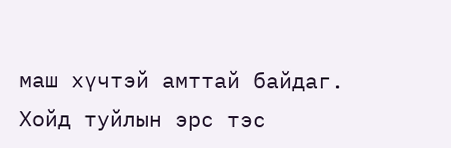маш хүчтэй амттай байдаг. Хойд туйлын эрс тэс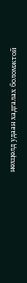нөхцөлд удаан хадгалах боломжтой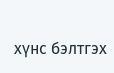хүнс бэлтгэх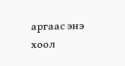аргаас энэ хоол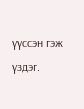үүссэн гэж үздэг.